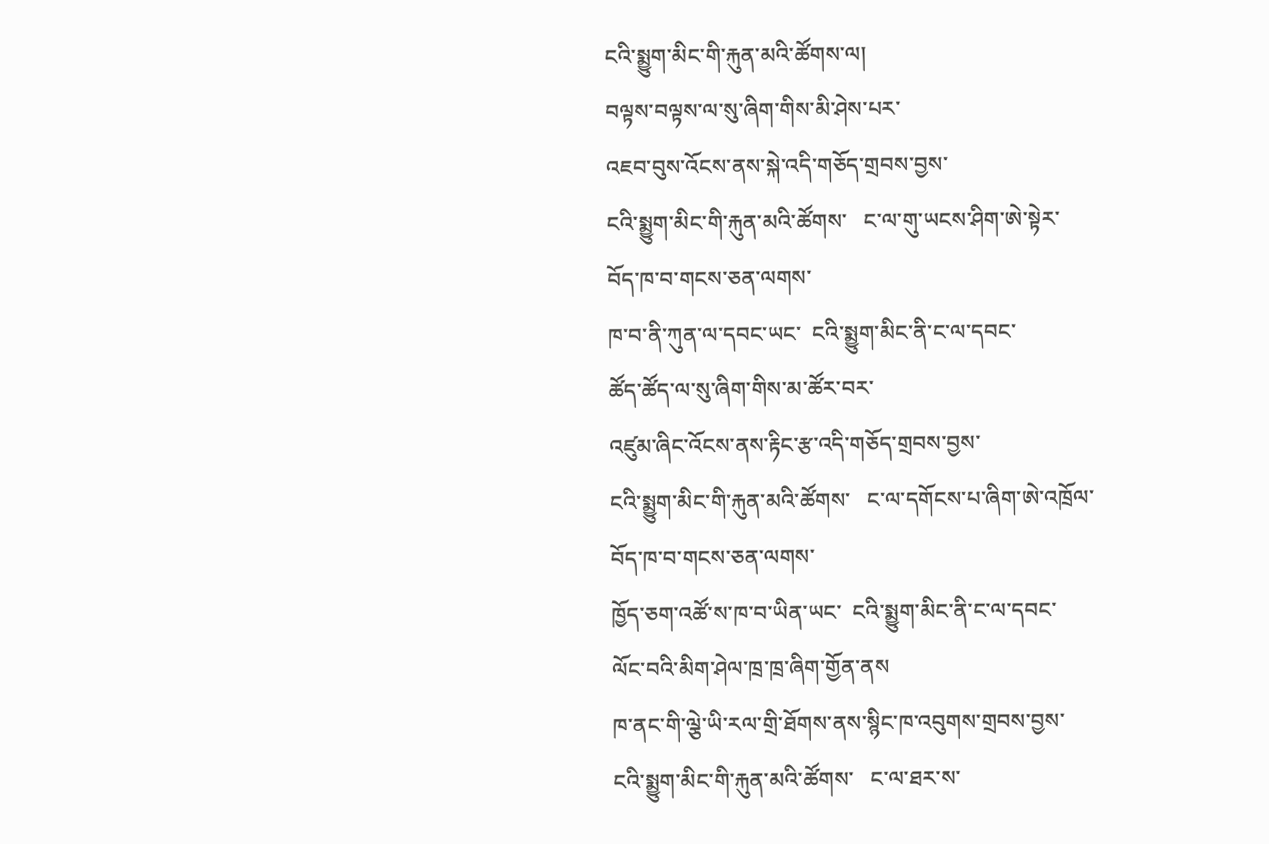ངའི་སྨྱུག་མིང་གི་རྐུན་མའི་ཚོགས་ལ།
བལྟས་བལྟས་ལ་སུ་ཞིག་གིས་མི་ཤེས་པར་
འཇབ་བུས་འོངས་ནས་སྐེ་འདི་གཅོད་གྲབས་བྱས་
ངའི་སྨྱུག་མིང་གི་རྐུན་མའི་ཚོགས་   ང་ལ་གུ་ཡངས་ཤིག་ཨེ་སྟེར་
བོད་ཁ་བ་གངས་ཅན་ལགས་
ཁ་བ་ནི་ཀུན་ལ་དབང་ཡང་  ངའི་སྨྱུག་མིང་ནི་ང་ལ་དབང་
ཚོད་ཚོད་ལ་སུ་ཞིག་གིས་མ་ཚོར་བར་
འཛུམ་ཞིང་འོངས་ནས་རྟིང་རྩ་འདི་གཅོད་གྲབས་བྱས་
ངའི་སྨྱུག་མིང་གི་རྐུན་མའི་ཚོགས་   ང་ལ་དགོངས་པ་ཞིག་ཨེ་འཁྲོལ་
བོད་ཁ་བ་གངས་ཅན་ལགས་
ཁྱོད་ཅག་འཚོ་ས་ཁ་བ་ཡིན་ཡང་  ངའི་སྨྱུག་མིང་ནི་ང་ལ་དབང་
ལོང་བའི་མིག་ཤེལ་ཁྲ་ཁྲ་ཞིག་གྱོན་ནས
ཁ་ནང་གི་ལྕེ་ཡི་རལ་གྲི་ཐོགས་ནས་སྙིང་ཁ་འབུགས་གྲབས་བྱས་
ངའི་སྨྱུག་མིང་གི་རྐུན་མའི་ཚོགས་   ང་ལ་ཐར་ས་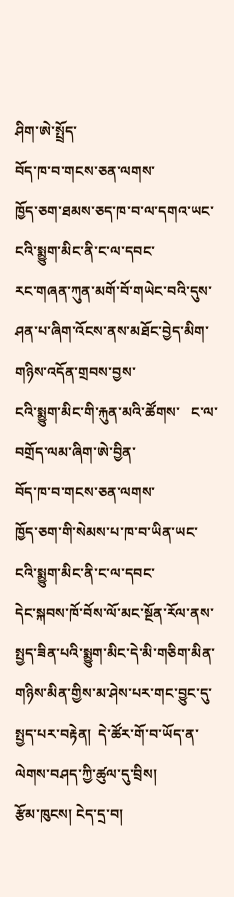ཤིག་ཨེ་སྤྲོད་
བོད་ཁ་བ་གངས་ཅན་ལགས་
ཁྱོད་ཅག་ཐམས་ཅད་ཁ་བ་ལ་དགའ་ཡང་  ངའི་སྨྱུག་མིང་ནི་ང་ལ་དབང་
རང་གཞན་ཀུན་མགོ་བོ་གཡེང་བའི་དུས་
ཤན་པ་ཞིག་འོངས་ནས་མཐོང་བྱེད་མིག་གཉིས་འདོན་གྲབས་བྱས་
ངའི་སྨྱུག་མིང་གི་རྐུན་མའི་ཚོགས་   ང་ལ་བགྲོད་ལམ་ཞིག་ཨེ་བྱིན་
བོད་ཁ་བ་གངས་ཅན་ལགས་
ཁྱོད་ཅག་གི་སེམས་པ་ཁ་བ་ཡིན་ཡང་  ངའི་སྨྱུག་མིང་ནི་ང་ལ་དབང་
དེང་སྐབས་ཁོ་བོས་ལོ་མང་སྔོན་རོལ་ནས་སྤྱད་ཟིན་པའི་སྨྱུག་མིང་དེ་མི་གཅིག་མིན་གཉིས་མིན་གྱིས་མ་ཤེས་པར་གང་བྱུང་དུ་སྤྱད་པར་བརྟེན།  དེ་ཚོར་གོ་བ་ཡོད་ན་ལེགས་བཤད་ཀྱི་ཚུལ་དུ་བྲིས།
རྩོམ་ཁུངས། ངེད་དྲ་བ།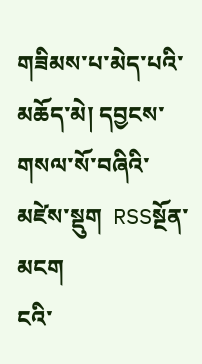གཟིམས་པ་མེད་པའི་མཆོད་མེ། དབྱངས་གསལ་སོ་བཞིའི་མཛེས་སྡུག  RSSསྔོན་མངག
ངའི་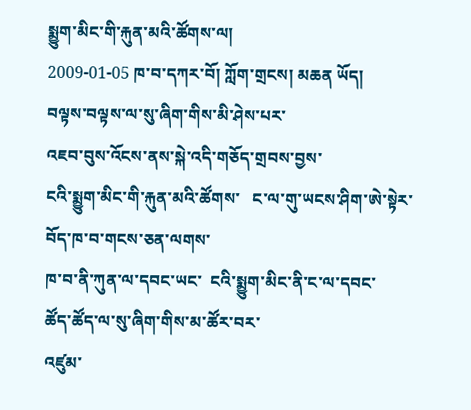སྨྱུག་མིང་གི་རྐུན་མའི་ཚོགས་ལ།
2009-01-05 ཁ་བ་དཀར་བོ། ཀློག་གྲངས། མཆན ཡོད།
བལྟས་བལྟས་ལ་སུ་ཞིག་གིས་མི་ཤེས་པར་
འཇབ་བུས་འོངས་ནས་སྐེ་འདི་གཅོད་གྲབས་བྱས་
ངའི་སྨྱུག་མིང་གི་རྐུན་མའི་ཚོགས་   ང་ལ་གུ་ཡངས་ཤིག་ཨེ་སྟེར་
བོད་ཁ་བ་གངས་ཅན་ལགས་
ཁ་བ་ནི་ཀུན་ལ་དབང་ཡང་  ངའི་སྨྱུག་མིང་ནི་ང་ལ་དབང་
ཚོད་ཚོད་ལ་སུ་ཞིག་གིས་མ་ཚོར་བར་
འཛུམ་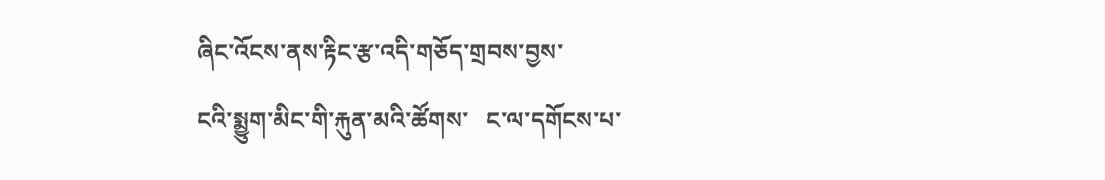ཞིང་འོངས་ནས་རྟིང་རྩ་འདི་གཅོད་གྲབས་བྱས་
ངའི་སྨྱུག་མིང་གི་རྐུན་མའི་ཚོགས་   ང་ལ་དགོངས་པ་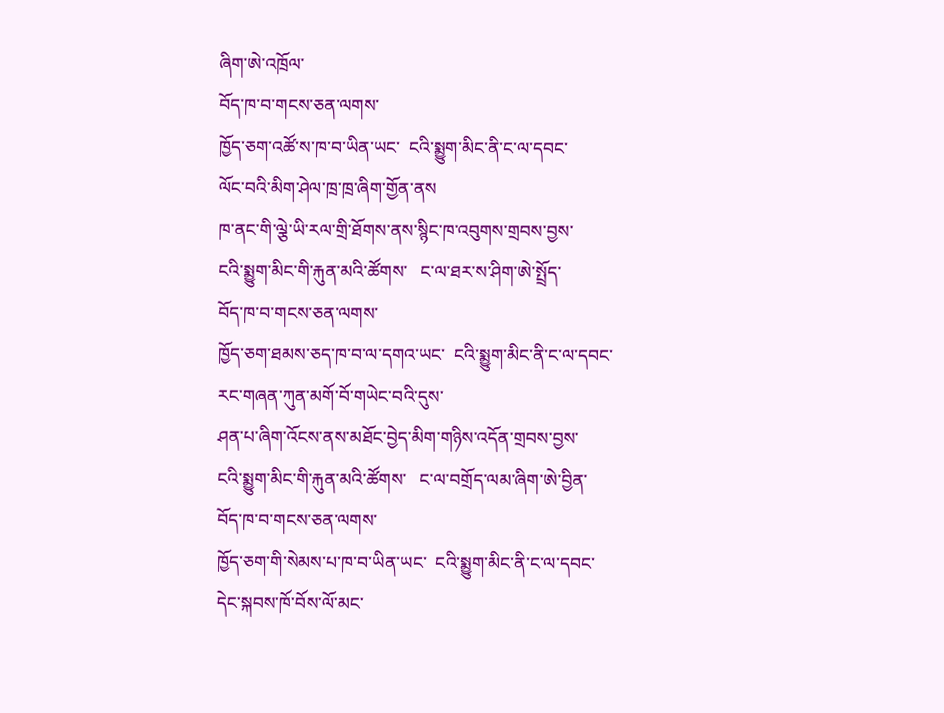ཞིག་ཨེ་འཁྲོལ་
བོད་ཁ་བ་གངས་ཅན་ལགས་
ཁྱོད་ཅག་འཚོ་ས་ཁ་བ་ཡིན་ཡང་  ངའི་སྨྱུག་མིང་ནི་ང་ལ་དབང་
ལོང་བའི་མིག་ཤེལ་ཁྲ་ཁྲ་ཞིག་གྱོན་ནས
ཁ་ནང་གི་ལྕེ་ཡི་རལ་གྲི་ཐོགས་ནས་སྙིང་ཁ་འབུགས་གྲབས་བྱས་
ངའི་སྨྱུག་མིང་གི་རྐུན་མའི་ཚོགས་   ང་ལ་ཐར་ས་ཤིག་ཨེ་སྤྲོད་
བོད་ཁ་བ་གངས་ཅན་ལགས་
ཁྱོད་ཅག་ཐམས་ཅད་ཁ་བ་ལ་དགའ་ཡང་  ངའི་སྨྱུག་མིང་ནི་ང་ལ་དབང་
རང་གཞན་ཀུན་མགོ་བོ་གཡེང་བའི་དུས་
ཤན་པ་ཞིག་འོངས་ནས་མཐོང་བྱེད་མིག་གཉིས་འདོན་གྲབས་བྱས་
ངའི་སྨྱུག་མིང་གི་རྐུན་མའི་ཚོགས་   ང་ལ་བགྲོད་ལམ་ཞིག་ཨེ་བྱིན་
བོད་ཁ་བ་གངས་ཅན་ལགས་
ཁྱོད་ཅག་གི་སེམས་པ་ཁ་བ་ཡིན་ཡང་  ངའི་སྨྱུག་མིང་ནི་ང་ལ་དབང་
དེང་སྐབས་ཁོ་བོས་ལོ་མང་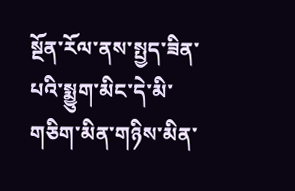སྔོན་རོལ་ནས་སྤྱད་ཟིན་པའི་སྨྱུག་མིང་དེ་མི་གཅིག་མིན་གཉིས་མིན་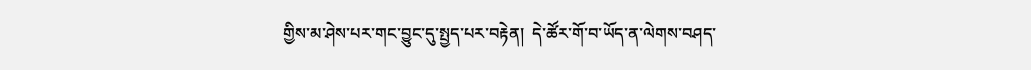གྱིས་མ་ཤེས་པར་གང་བྱུང་དུ་སྤྱད་པར་བརྟེན།  དེ་ཚོར་གོ་བ་ཡོད་ན་ལེགས་བཤད་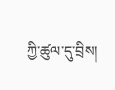ཀྱི་ཚུལ་དུ་བྲིས།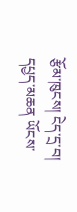རྩོམ་ཁུངས། ངེད་དྲ་བ།
དཔྱད་མཆན ཡོངས་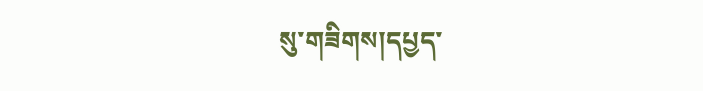སུ་གཟིགས།དཔྱད་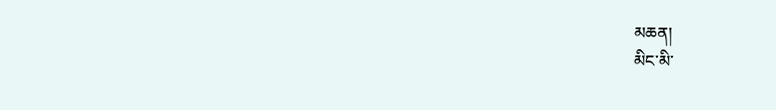མཆན།
མིང་མི་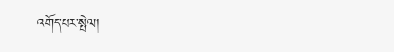འགོད་པར་སྤེལ།